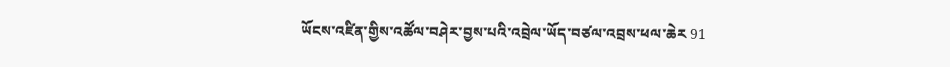ཡོངས་འཛིན་གྱིས་འཚོལ་བཤེར་བྱས་པའི་འབྲེལ་ཡོད་བཙལ་འབྲས་ཕལ་ཆེར 91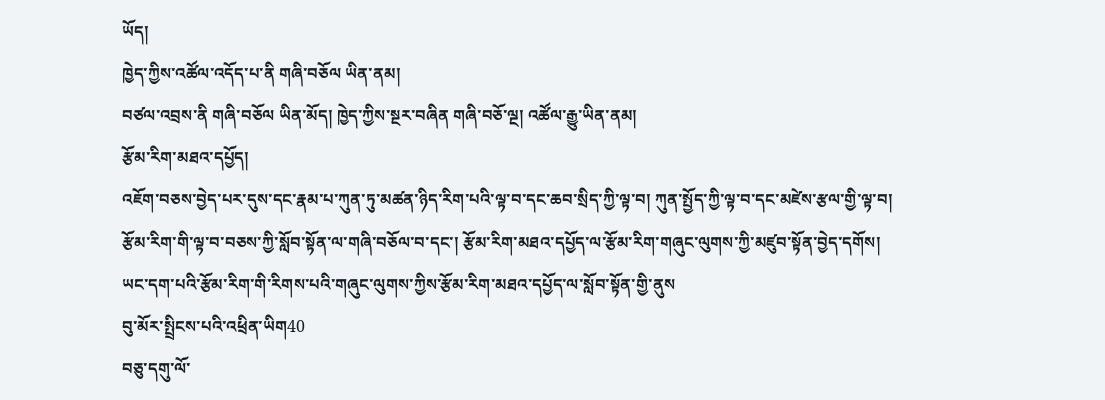ཡོད།
ཁྱེད་ཀྱིས་འཚོལ་འདོད་པ་ནི གཞི་བཅོལ ཡིན་ནམ།
བཙལ་འབྲས་ནི གཞི་བཅོལ ཡིན་མོད། ཁྱེད་ཀྱིས་སྔར་བཞིན གཞི་བཅོ་ལྔ། འཚོལ་རྒྱུ་ཡིན་ནམ།
རྩོམ་རིག་མཐའ་དཔྱོད།
འཇོག་བཅས་བྱེད་པར་དུས་དང་རྣམ་པ་ཀུན་ཏུ་མཚན་ཉིད་རིག་པའི་ལྟ་བ་དང་ཆབ་སྲིད་ཀྱི་ལྟ་བ། ཀུན་སྤྱོད་ཀྱི་ལྟ་བ་དང་མཛེས་རྩལ་གྱི་ལྟ་བ། རྩོམ་རིག་གི་ལྟ་བ་བཅས་ཀྱི་སློབ་སྟོན་ལ་གཞི་བཅོལ་བ་དང་། རྩོམ་རིག་མཐའ་དཔྱོད་ལ་རྩོམ་རིག་གཞུང་ལུགས་ཀྱི་མཛུབ་སྟོན་བྱེད་དགོས། ཡང་དག་པའི་རྩོམ་རིག་གི་རིགས་པའི་གཞུང་ལུགས་ཀྱིས་རྩོམ་རིག་མཐའ་དཔྱོད་ལ་སློབ་སྟོན་གྱི་ནུས
བུ་མོར་སྤྲིངས་པའི་འཕྲིན་ཡིག40
བཅུ་དགུ་ལོ་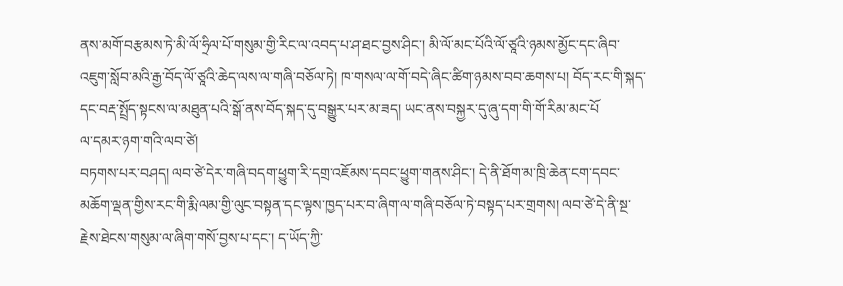ནས་མགོ་བརྩམས་ཏེ་མི་ལོ་ཧྲིལ་པོ་གསུམ་གྱི་རིང་ལ་འབད་པ་ཤ་ཐང་བྱས་ཤིང་། མི་ལོ་མང་པོའི་ལོ་ཙཱའི་ཉམས་མྱོང་དང་ཞིབ་འཇུག་སློབ་མའི་རྒྱ་བོད་ལོ་ཙཱའི་ཆེད་ལས་ལ་གཞི་བཅོལ་ཏེ། ཁ་གསལ་ལ་གོ་བདེ་ཞིང་ཚིག་ཉམས་བབ་ཆགས་པ། བོད་རང་གི་སྐད་དང་བརྡ་སྤྲོད་སྟངས་ལ་མཐུན་པའི་སྒོ་ནས་བོད་སྐད་དུ་བསྒྱུར་པར་མ་ཟད། ཡང་ནས་བསྐྱར་དུ་ཞུ་དག་གི་གོ་རིམ་མང་པོ
ལ་དམར་ཉག་གའི་ལབ་ཙེ།
བཏགས་པར་བཤད། ལབ་ཙེ་དེར་གཞི་བདག་ཕྱུག་རི་དགྲ་འཇོམས་དབང་ཕྱུག་གནས་ཤིང་། དེ་ནི་ཐོག་མ་ཁྲི་ཆེན་ངག་དབང་མཆོག་ལྡན་གྱིས་རང་གི་རྨི་ལམ་གྱི་ལུང་བསྟན་དང་ལྟས་ཁྱད་པར་བ་ཞིག་ལ་གཞི་བཅོལ་ཏེ་བསྟད་པར་གྲགས། ལབ་ཙེ་དེ་ནི་སྔ་རྗེས་ཐེངས་གསུམ་ལ་ཞིག་གསོ་བྱས་པ་དང་། ད་ཡོད་ཀྱི་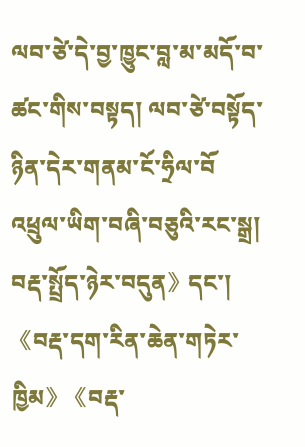ལབ་ཙེ་དེ་བྱ་ཁྱུང་བླ་མ་མདོ་བ་ཚང་གིས་བསྟད། ལབ་ཙེ་བསྟོད་ཉིན་དེར་གནམ་ངོ་ཧྲིལ་བོ
འཕྲུལ་ཡིག་བཞི་བཅུའི་རང་སྒྲ།
བརྡ་སྤྲོད་ཉེར་བདུན》དང་། 《བརྡ་དག་རིན་ཆེན་གཏེར་ཁྱིམ》《བརྡ་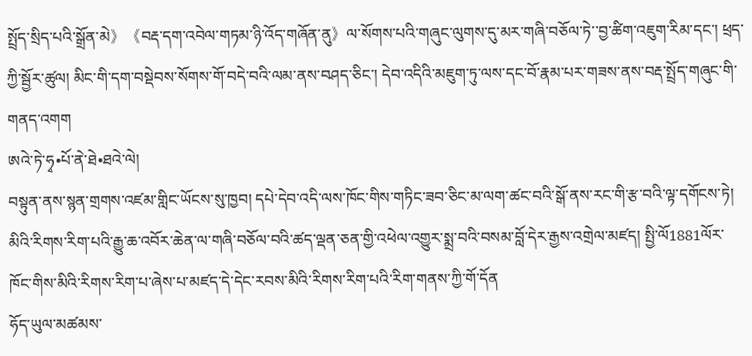སྤྲོད་སྲིད་པའི་སྒྲོན་མེ》《བརྡ་དག་འབེལ་གཏམ་ཉི་འོད་གཞོན་ནུ》ལ་སོགས་པའི་གཞུང་ལུགས་དུ་མར་གཞི་བཅོལ་ཏེ་་བྱ་ཚིག་འཇུག་རིམ་དང་། ཕྲད་ཀྱི་སྦྱོར་ཚུལ། མིང་གི་དག་བསྡེབས་སོགས་གོ་བདེ་བའི་ལམ་ནས་བཤད་ཅིང་། དེབ་འདིའི་མཇུག་ཏུ་ལས་དང་བོ་རྣམ་པར་གཟས་ནས་བརྡ་སྤྲོད་གཞུང་གི་གནད་འགག
ཨའེ་ཏེ་ཧྭ•པོ་ནེ་ཐེ•ཐའེ་ལེ།
བསྟུན་ནས་སྙན་གྲགས་འཛམ་གླིང་ཡོངས་སུ་ཁྱབ། དཔེ་དེབ་འདི་ལས་ཁོང་གིས་གཏིང་ཟབ་ཅིང་མ་ལག་ཚང་བའི་སྒོ་ནས་རང་གི་རྩ་བའི་ལྟ་དགོངས་ཏེ། མིའི་རིགས་རིག་པའི་རྒྱུ་ཆ་འབོར་ཆེན་ལ་གཞི་བཅོལ་བའི་ཚད་ལྡན་ཅན་གྱི་འཕེལ་འགྱུར་སྨྲ་བའི་བསམ་བློ་དེར་རྒྱས་འགྲེལ་མཛད། སྤྱི་ལོ1881ལོར་ཁོང་གིས་མིའི་རིགས་རིག་པ་ཞེས་པ་མཛད་དེ་དེང་རབས་མིའི་རིགས་རིག་པའི་རིག་གནས་ཀྱི་གོ་དོན
ཧོད་ཡུལ་མཚམས་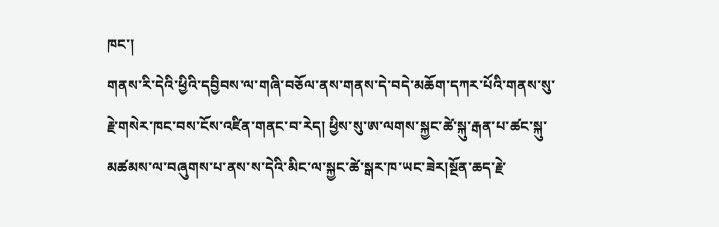ཁང་།
གནས་རི་དེའི་ཕྱིའི་དབྱིབས་ལ་གཞི་བཅོལ་ནས་གནས་དེ་བདེ་མཆོག་དཀར་པོའི་གནས་སུ་རྗེ་གསེར་ཁང་བས་ངོས་འཛིན་གནང་བ་རེད། ཕྱིས་སུ་ཨ་ལགས་སྐྱང་ཚེ་སྐུ་རྒན་པ་ཚང་སྐུ་མཚམས་ལ་བཞུགས་པ་ནས་ས་དེའི་མིང་ལ་སྐྱང་ཚེ་སྒར་ཁ་ཡང་ཟེར།སྔོན་ཆད་རྗེ་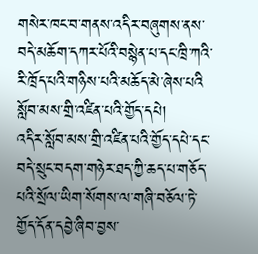གསེར་ཁང་བ་གནས་འདིར་བཞུགས་ནས་བདེ་མཆོག་དཀར་པོའི་བསྙེན་པ་དང་ཁྲི་ཀའི་རི་ཁྲོད་པའི་གཉིས་པའི་མཆོད་མེ་ཞེས་པའི
སློབ་མས་གྲི་འཛིན་པའི་གྱོད་དཔེ།
འདིར་སློབ་མས་གྲི་འཛིན་པའི་གྱོད་དཔེ་དང་བདེ་སྲུང་བདག་གཉེར་ཐད་ཀྱི་ཆད་པ་གཅོད་པའི་སྲོལ་ཡིག་སོགས་ལ་གཞི་བཅོལ་ཏེ་གྱོད་དོན་དབྱེ་ཞིབ་བྱས་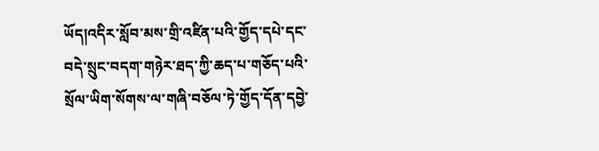ཡོད།འདིར་སློབ་མས་གྲི་འཛིན་པའི་གྱོད་དཔེ་དང་བདེ་སྲུང་བདག་གཉེར་ཐད་ཀྱི་ཆད་པ་གཅོད་པའི་སྲོལ་ཡིག་སོགས་ལ་གཞི་བཅོལ་ཏེ་གྱོད་དོན་དབྱེ་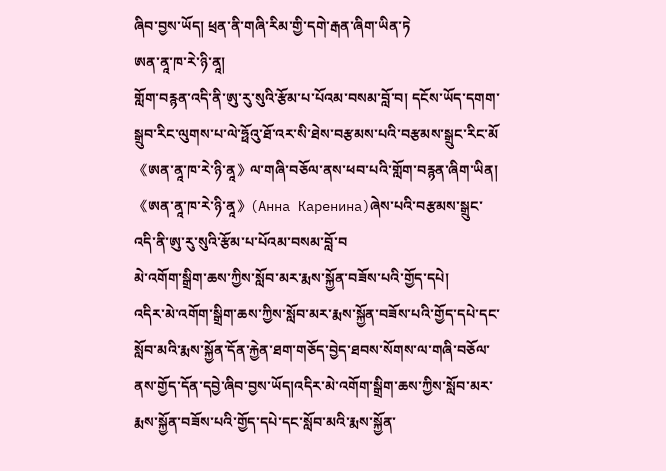ཞིབ་བྱས་ཡོད། ཕྲན་ནི་གཞི་རིམ་གྱི་དགེ་རྒན་ཞིག་ཡིན་ཏེ
ཨན་ནཱ་ཁ་རེ་ཉི་ནཱ།
གློག་བརྙན་འདི་ནི་ཨུ་རུ་སུའི་རྩོམ་པ་པོའམ་བསམ་བློ་བ། དངོས་ཡོད་དགག་སྒྲུབ་རིང་ལུགས་པ་ལེ་ཧྥོའུ་ཐོ་འར་སི་ཐེས་བརྩམས་པའི་བརྩམས་སྒྲུང་རིང་མོ《ཨན་ནཱ་ཁ་རེ་ཉི་ནཱ》ལ་གཞི་བཅོལ་ནས་ཕབ་པའི་གློག་བརྙན་ཞིག་ཡིན།《ཨན་ནཱ་ཁ་རེ་ཉི་ནཱ》(Анна Каренина)ཞེས་པའི་བརྩམས་སྒྲུང་འདི་ནི་ཨུ་རུ་སུའི་རྩོམ་པ་པོའམ་བསམ་བློ་བ
མེ་འགོག་སྒྲིག་ཆས་ཀྱིས་སློབ་མར་རྨས་སྐྱོན་བཟོས་པའི་གྱོད་དཔེ།
འདིར་མེ་འགོག་སྒྲིག་ཆས་ཀྱིས་སློབ་མར་རྨས་སྐྱོན་བཟོས་པའི་གྱོད་དཔེ་དང་སློབ་མའི་རྨས་སྐྱོན་དོན་རྐྱེན་ཐག་གཅོད་བྱེད་ཐབས་སོགས་ལ་གཞི་བཅོལ་ནས་གྱོད་དོན་དབྱེ་ཞིབ་བྱས་ཡོད།འདིར་མེ་འགོག་སྒྲིག་ཆས་ཀྱིས་སློབ་མར་རྨས་སྐྱོན་བཟོས་པའི་གྱོད་དཔེ་དང་སློབ་མའི་རྨས་སྐྱོན་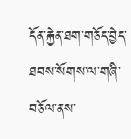དོན་རྐྱེན་ཐག་གཅོད་བྱེད་ཐབས་སོགས་ལ་གཞི་བཅོལ་ནས་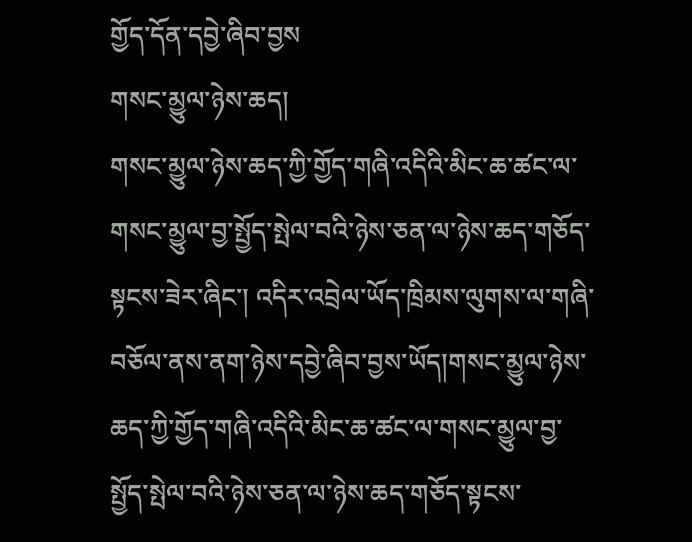གྱོད་དོན་དབྱེ་ཞིབ་བྱས
གསང་མྱུལ་ཉེས་ཆད།
གསང་མྱུལ་ཉེས་ཆད་ཀྱི་གྱོད་གཞི་འདིའི་མིང་ཆ་ཚང་ལ་གསང་མྱུལ་བྱ་སྤྱོད་སྤེལ་བའི་ཉེས་ཅན་ལ་ཉེས་ཆད་གཅོད་སྟངས་ཟེར་ཞིང་། འདིར་འབྲེལ་ཡོད་ཁྲིམས་ལུགས་ལ་གཞི་བཅོལ་ནས་ནག་ཉེས་དབྱེ་ཞིབ་བྱས་ཡོད།གསང་མྱུལ་ཉེས་ཆད་ཀྱི་གྱོད་གཞི་འདིའི་མིང་ཆ་ཚང་ལ་གསང་མྱུལ་བྱ་སྤྱོད་སྤེལ་བའི་ཉེས་ཅན་ལ་ཉེས་ཆད་གཅོད་སྟངས་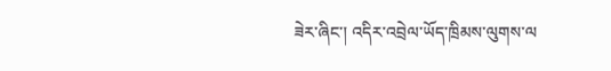ཟེར་ཞིང་། འདིར་འབྲེལ་ཡོད་ཁྲིམས་ལུགས་ལ